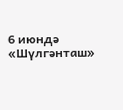6 июндә «Шүлгәнташ»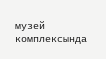музей комплексында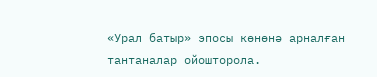«Урал батыр» эпосы көнөнә арналған тантаналар ойошторола.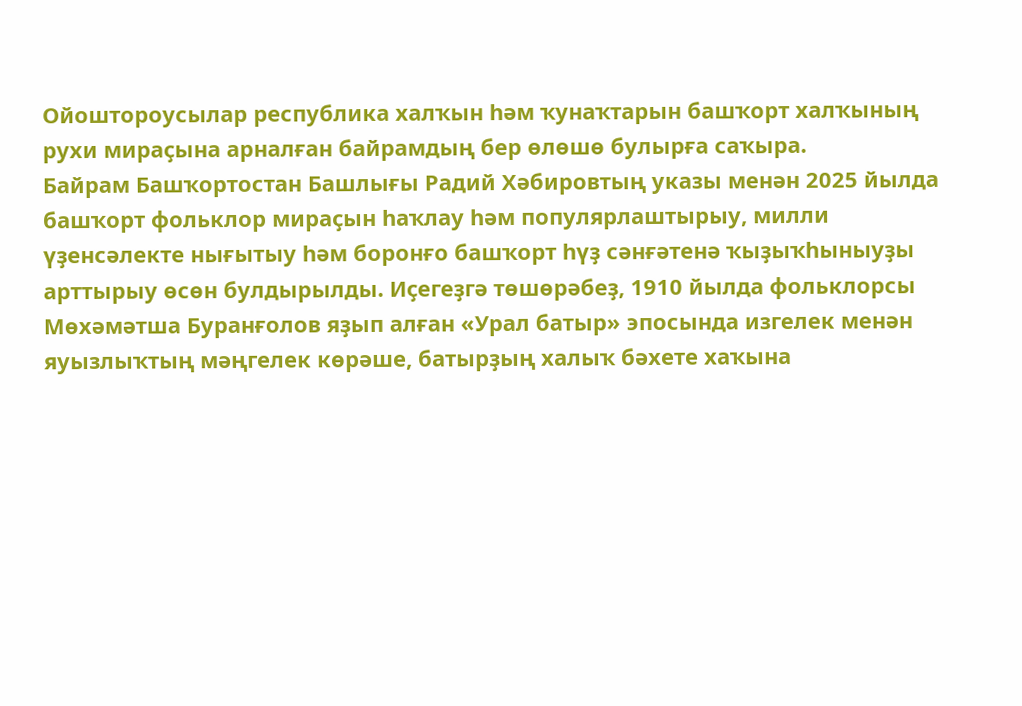Ойоштороусылар республика халҡын һәм ҡунаҡтарын башҡорт халҡының рухи мираҫына арналған байрамдың бер өлөшө булырға саҡыра.
Байрам Башҡортостан Башлығы Радий Хәбировтың указы менән 2025 йылда башҡорт фольклор мираҫын һаҡлау һәм популярлаштырыу, милли үҙенсәлекте нығытыу һәм боронғо башҡорт һүҙ сәнғәтенә ҡыҙыҡһыныуҙы арттырыу өсөн булдырылды. Иҫегеҙгә төшөрәбеҙ, 1910 йылда фольклорсы Мөхәмәтша Буранғолов яҙып алған «Урал батыр» эпосында изгелек менән яуызлыҡтың мәңгелек көрәше, батырҙың халыҡ бәхете хаҡына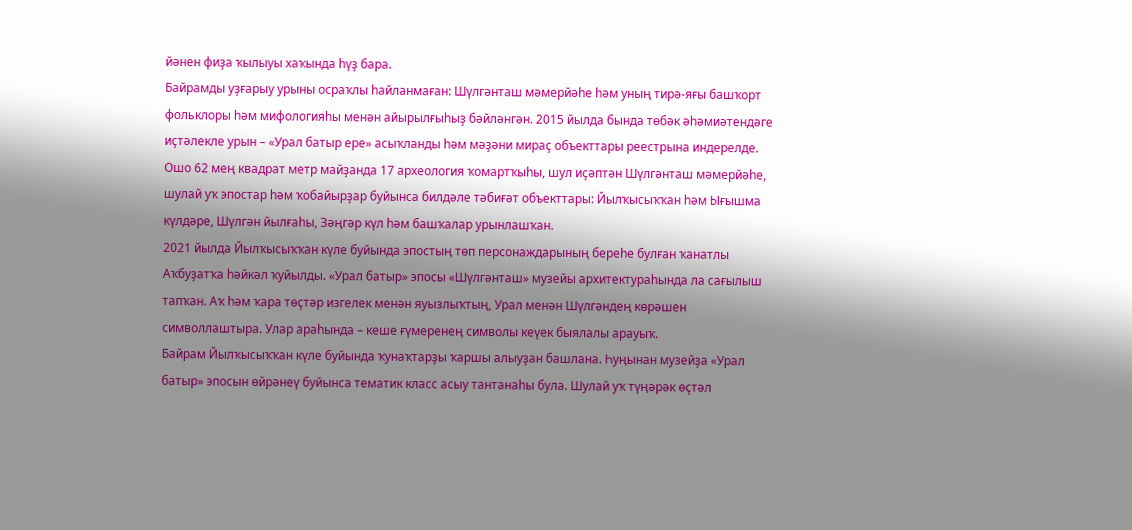йәнен фиҙа ҡылыуы хаҡында һүҙ бара.
Байрамды уҙғарыу урыны осраҡлы һайланмаған: Шүлгәнташ мәмерйәһе һәм уның тирә-яғы башҡорт фольклоры һәм мифологияһы менән айырылғыһыҙ бәйләнгән. 2015 йылда бында төбәк әһәмиәтендәге иҫтәлекле урын – «Урал батыр ере» асыҡланды һәм мәҙәни мираҫ объекттары реестрына индерелде. Ошо 62 мең квадрат метр майҙанда 17 археология ҡомартҡыһы, шул иҫәптән Шүлгәнташ мәмерйәһе, шулай уҡ эпостар һәм ҡобайырҙар буйынса билдәле тәбиғәт объекттары: Йылҡысыҡҡан һәм Ығышма күлдәре, Шүлгән йылғаһы, Зәңгәр күл һәм башҡалар урынлашҡан.
2021 йылда Йылҡысыҡҡан күле буйында эпостың төп персонаждарының береһе булған ҡанатлы Аҡбуҙатҡа һәйкәл ҡуйылды. «Урал батыр» эпосы «Шүлгәнташ» музейы архитектураһында ла сағылыш тапҡан. Аҡ һәм ҡара төҫтәр изгелек менән яуызлыҡтың, Урал менән Шүлгәндең көрәшен символлаштыра. Улар араһында – кеше ғүмеренең символы кеүек быялалы арауыҡ.
Байрам Йылҡысыҡҡан күле буйында ҡунаҡтарҙы ҡаршы алыуҙан башлана. Һуңынан музейҙа «Урал батыр» эпосын өйрәнеү буйынса тематик класс асыу тантанаһы була. Шулай уҡ түңәрәк өҫтәл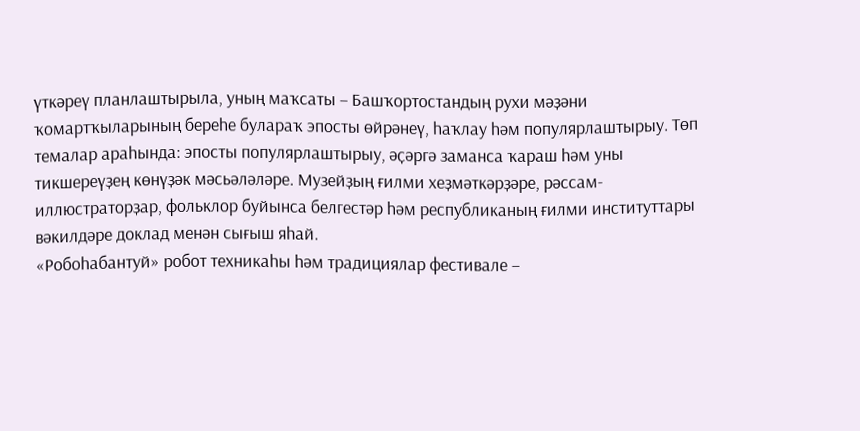үткәреү планлаштырыла, уның маҡсаты – Башҡортостандың рухи мәҙәни ҡомартҡыларының береһе булараҡ эпосты өйрәнеү, һаҡлау һәм популярлаштырыу. Төп темалар араһында: эпосты популярлаштырыу, әҫәргә заманса ҡараш һәм уны тикшереүҙең көнүҙәк мәсьәләләре. Музейҙың ғилми хеҙмәткәрҙәре, рәссам-иллюстраторҙар, фольклор буйынса белгестәр һәм республиканың ғилми институттары вәкилдәре доклад менән сығыш яһай.
«Робоһабантуй» робот техникаһы һәм традициялар фестивале –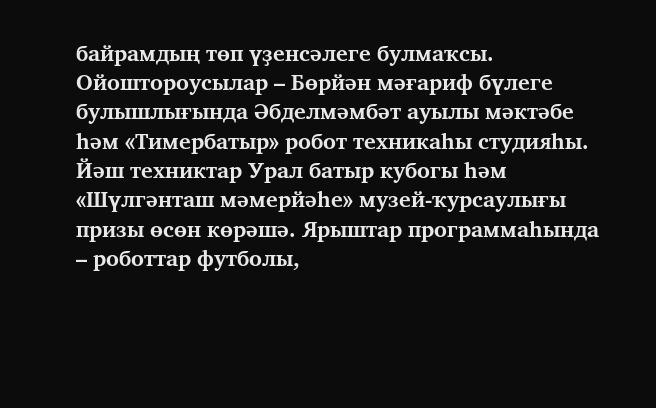байрамдың төп үҙенсәлеге булмаҡсы. Ойоштороусылар – Бөрйән мәғариф бүлеге булышлығында Әбделмәмбәт ауылы мәктәбе һәм «Тимербатыр» робот техникаһы студияһы. Йәш техниктар Урал батыр кубогы һәм «Шүлгәнташ мәмерйәһе» музей-ҡурсаулығы призы өсөн көрәшә. Ярыштар программаһында – роботтар футболы,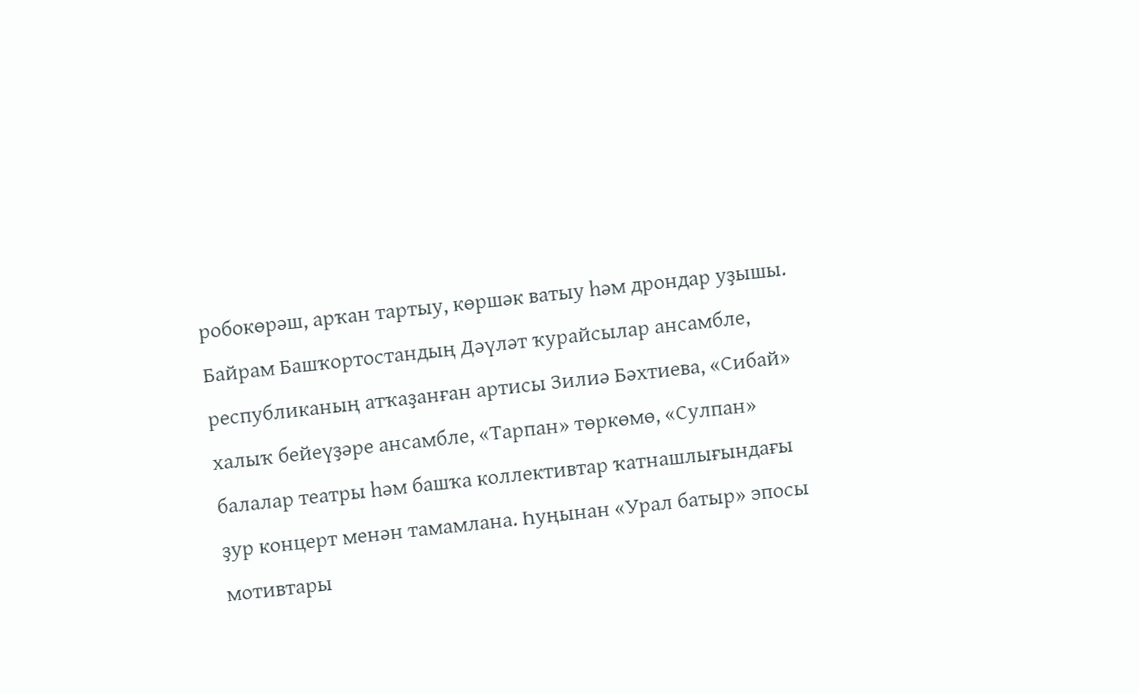робокөрәш, арҡан тартыу, көршәк ватыу һәм дрондар уҙышы.
Байрам Башҡортостандың Дәүләт ҡурайсылар ансамбле, республиканың атҡаҙанған артисы Зилиә Бәхтиева, «Сибай» халыҡ бейеүҙәре ансамбле, «Тарпан» төркөмө, «Сулпан» балалар театры һәм башҡа коллективтар ҡатнашлығындағы ҙур концерт менән тамамлана. Һуңынан «Урал батыр» эпосы мотивтары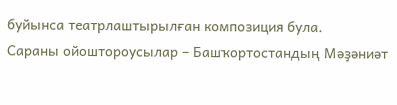буйынса театрлаштырылған композиция була.
Сараны ойоштороусылар – Башҡортостандың Мәҙәниәт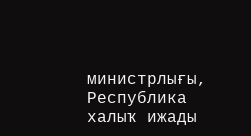министрлығы, Республика халыҡ ижады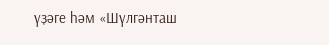үҙәге һәм «Шүлгәнташ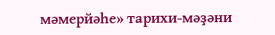мәмерйәһе» тарихи-мәҙәни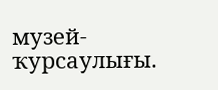музей-ҡурсаулығы.